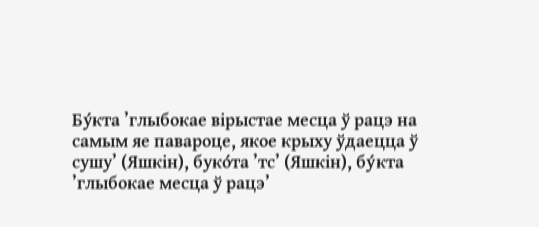Бу́кта ’глыбокае вірыстае месца ў рацэ на самым яе павароце, якое крыху ўдаецца ў сушу’ (Яшкін), буко́та ’тс’ (Яшкін), бу́кта ’глыбокае месца ў рацэ’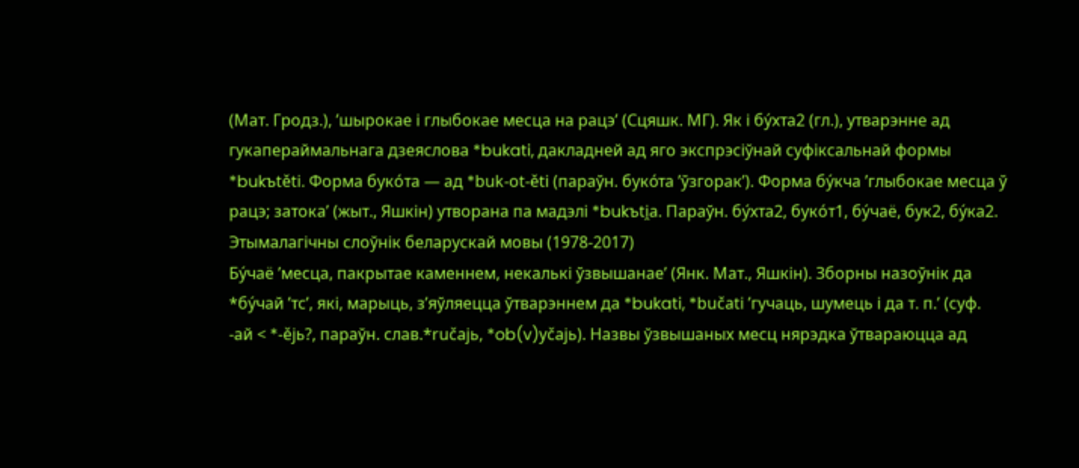(Мат. Гродз.), ’шырокае і глыбокае месца на рацэ’ (Сцяшк. МГ). Як і бу́хта2 (гл.), утварэнне ад гукапераймальнага дзеяслова *bukati, дакладней ад яго экспрэсіўнай суфіксальнай формы *bukъtěti. Форма буко́та — ад *buk‑ot‑ěti (параўн. буко́та ’ўзгорак’). Форма бу́кча ’глыбокае месца ў рацэ; затока’ (жыт., Яшкін) утворана па мадэлі *bukъti̯a. Параўн. бу́хта2, буко́т1, бу́чаё, бук2, бу́ка2.
Этымалагічны слоўнік беларускай мовы (1978-2017)
Бу́чаё ’месца, пакрытае каменнем, некалькі ўзвышанае’ (Янк. Мат., Яшкін). Зборны назоўнік да *бу́чай ’тс’, які, марыць, з’яўляецца ўтварэннем да *bukati, *bučati ’гучаць, шумець і да т. п.’ (суф. ‑ай < *‑ějь?, параўн. слав.*ručajь, *ob(v)yčajь). Назвы ўзвышаных месц нярэдка ўтвараюцца ад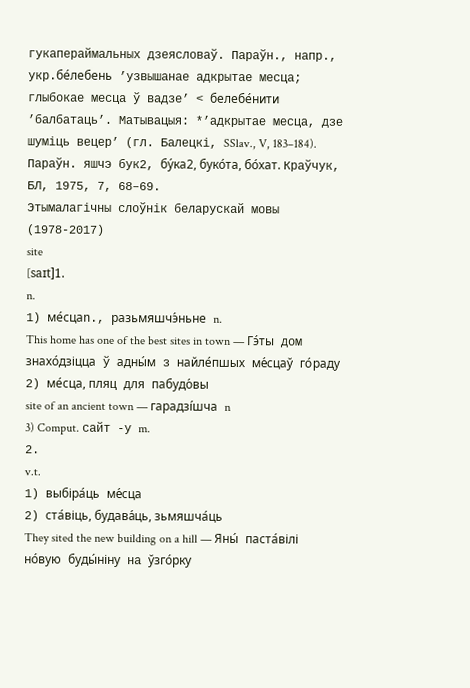гукапераймальных дзеясловаў. Параўн., напр., укр.бе́лебень ’узвышанае адкрытае месца; глыбокае месца ў вадзе’ < белебе́нити ’балбатаць’. Матывацыя: *’адкрытае месца, дзе шуміць вецер’ (гл. Балецкі, SSlav., V, 183–184). Параўн. яшчэ бук2, бу́ка2, буко́та, бо́хат. Краўчук, БЛ, 1975, 7, 68–69.
Этымалагічны слоўнік беларускай мовы (1978-2017)
site
[saɪt]1.
n.
1) ме́сцаn., разьмяшчэ́ньне n.
This home has one of the best sites in town — Гэ́ты дом знахо́дзіцца ў адны́м з найле́пшых ме́сцаў го́раду
2) ме́сца, пляц для пабудо́вы
site of an ancient town — гарадзі́шча n
3) Comput. сайт -у m.
2.
v.t.
1) выбіра́ць ме́сца
2) ста́віць, будава́ць, зьмяшча́ць
They sited the new building on a hill — Яны́ паста́вілі но́вую буды́ніну на ўзго́рку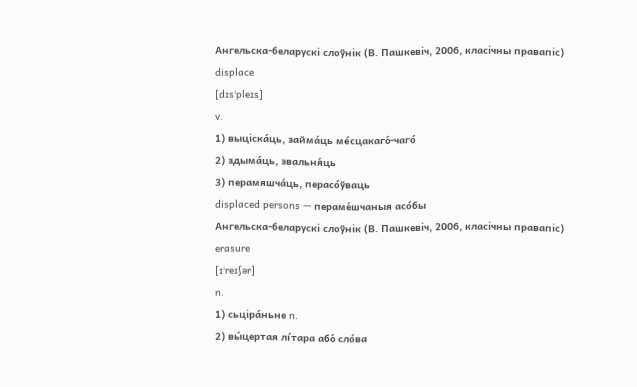Ангельска-беларускі слоўнік (В. Пашкевіч, 2006, класічны правапіс)
displace
[dɪsˈpleɪs]
v.
1) выціска́ць, займа́ць ме́сцакаго́-чаго́
2) здыма́ць, звальня́ць
3) перамяшча́ць, перасо́ўваць
displaced persons — пераме́шчаныя асо́бы
Ангельска-беларускі слоўнік (В. Пашкевіч, 2006, класічны правапіс)
erasure
[ɪˈreɪʃər]
n.
1) сьціра́ньне n.
2) вы́цертая лі́тара або́ сло́ва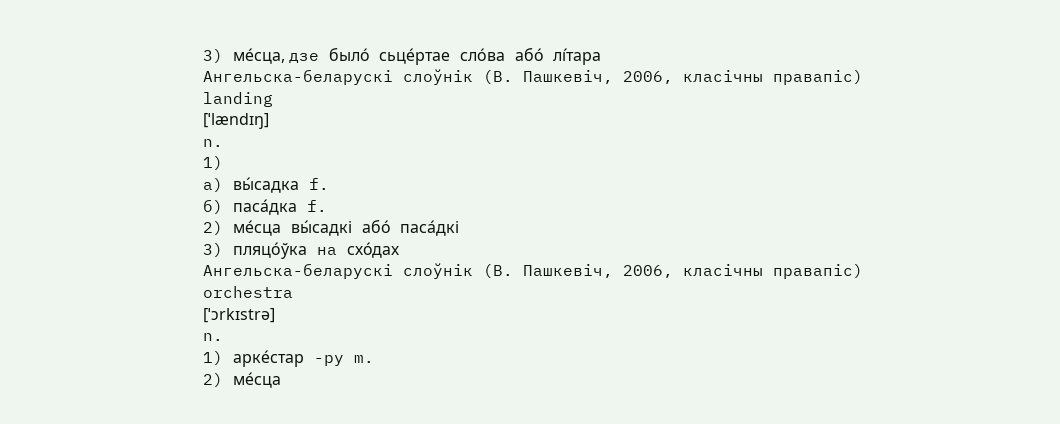3) ме́сца, дзе было́ сьце́ртае сло́ва або́ лі́тара
Ангельска-беларускі слоўнік (В. Пашкевіч, 2006, класічны правапіс)
landing
[ˈlændɪŋ]
n.
1)
а) вы́садка f.
б) паса́дка f.
2) ме́сца вы́садкі або́ паса́дкі
3) пляцо́ўка на схо́дах
Ангельска-беларускі слоўнік (В. Пашкевіч, 2006, класічны правапіс)
orchestra
[ˈɔrkɪstrə]
n.
1) арке́стар -ру m.
2) ме́сца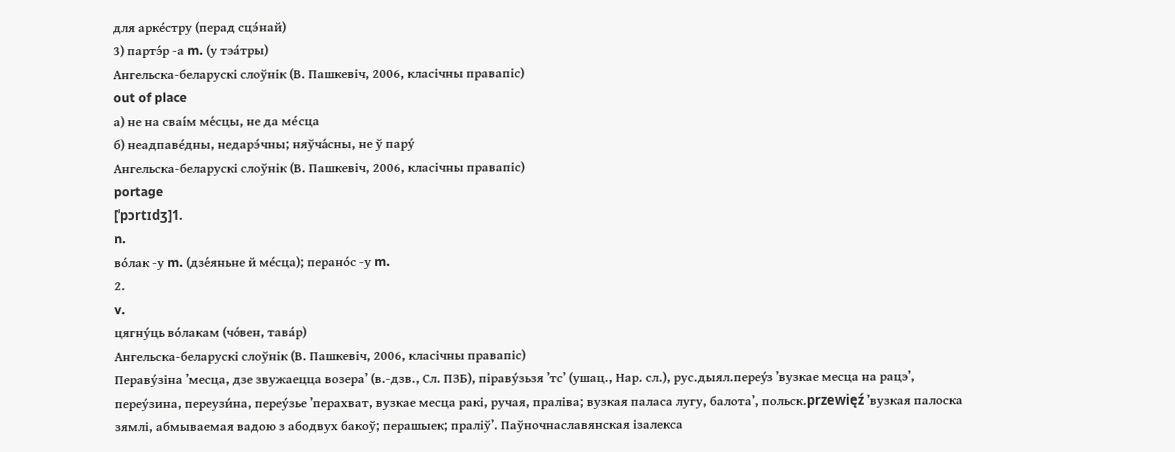для арке́стру (перад сцэ́най)
3) партэ́р -а m. (у тэа́тры)
Ангельска-беларускі слоўнік (В. Пашкевіч, 2006, класічны правапіс)
out of place
а) не на сваі́м ме́сцы, не да ме́сца
б) неадпаве́дны, недарэ́чны; няўча́сны, не ў пару́
Ангельска-беларускі слоўнік (В. Пашкевіч, 2006, класічны правапіс)
portage
[ˈpɔrtɪdʒ]1.
n.
во́лак -у m. (дзе́яньне й ме́сца); перано́с -у m.
2.
v.
цягну́ць во́лакам (чо́вен, тава́р)
Ангельска-беларускі слоўнік (В. Пашкевіч, 2006, класічны правапіс)
Пераву́зіна ’месца, дзе звужаецца возера’ (в.-дзв., Сл. ПЗБ), піраву́зьзя ’тс’ (ушац., Нар. сл.), рус.дыял.переу́з ’вузкае месца на рацэ’, переу́зина, переузи́на, переу́зье ’перахват, вузкае месца ракі, ручая, праліва; вузкая паласа лугу, балота’, польск.przewięź ’вузкая палоска зямлі, абмываемая вадою з абодвух бакоў; перашыек; праліў’. Паўночнаславянская ізалекса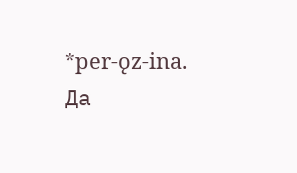*per‑ǫz‑ina. Да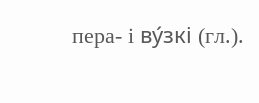пера- і ву́зкі (гл.).